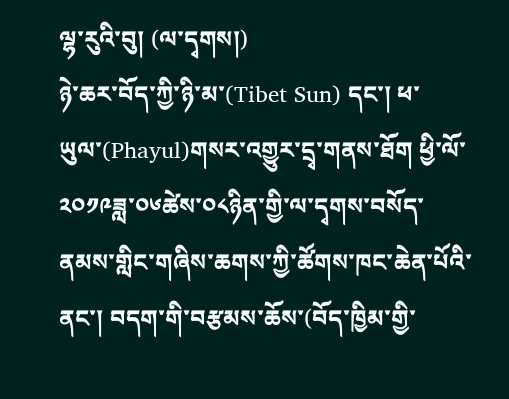ལྷ་རུའི་བུ། (ལ་དྭགས།)
ཉེ་ཆར་བོད་ཀྱི་ཉི་མ་(Tibet Sun) དང་། ཕ་ཡུལ་(Phayul)གསར་འགྱུར་དྲྭ་གནས་ཐོག ཕྱི་ལོ་༢༠༡༩ཟླ་༠༦ཚེས་༠༨ཉིན་གྱི་ལ་དྭགས་བསོད་ནམས་གླིང་གཞིས་ཆགས་ཀྱི་ཚོགས་ཁང་ཆེན་པོའི་ནང་། བདག་གི་བརྩམས་ཆོས་(བོད་ཁྱིམ་གྱི་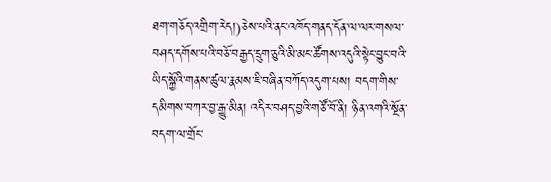ཐག་གཅོད་འགྲིག་རེད།)ཅེས་པའི་ནང་འཁོད་གནད་དོན་ལ་ལར་གསལ་བཤད་དགོས་པའི་བཅོ་བརྒྱད་དྲུག་ཅུའི་མི་མང་ཚོགས་འདུའི་སྟེང་བྱུང་བའི་ཡིད་སྐྱོའི་གནས་ཚུལ་རྣམས་ཇི་བཞིན་བཀོད་འདུག་པས། བདག་གིས་དམིགས་བཀར་བྱ་རྒྱུ་མིན། འདིར་བཤད་བྱའི་གཙོ་བོ་ནི། ཉིན་འགའི་སྔོན་བདག་ལ་གྲོང་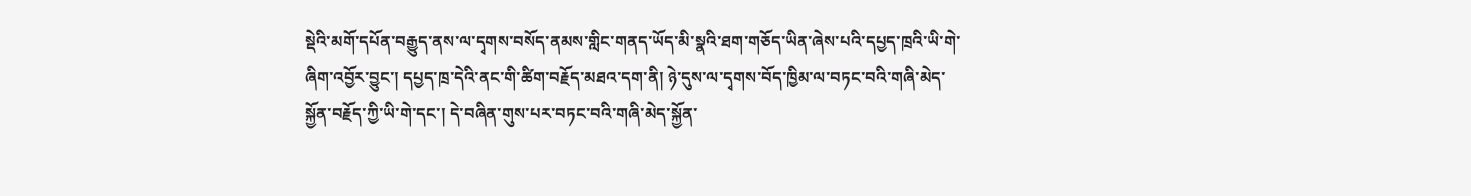སྡེའི་མགོ་དཔོན་བརྒྱུད་ནས་ལ་དྭགས་བསོད་ནམས་གླིང་གནད་ཡོད་མི་སྣའི་ཐག་གཅོད་ཡིན་ཞེས་པའི་དཔྱད་ཁྲའི་ཡི་གེ་ཞིག་འབྱོར་བྱུང་། དཔྱད་ཁྲ་དེའི་ནང་གི་ཚིག་བརྗོད་མཐའ་དག་ནི། ཉེ་དུས་ལ་དྭགས་བོད་ཁྱིམ་ལ་བཏང་བའི་གཞི་མེད་སྐྱོན་བརྗོད་ཀྱི་ཡི་གེ་དང་། དེ་བཞིན་གུས་པར་བཏང་བའི་གཞི་མེད་སྐྱོན་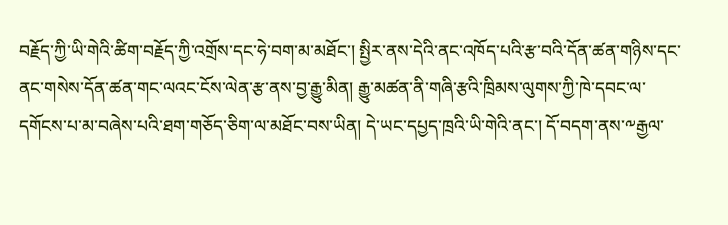བརྗོད་ཀྱི་ཡི་གེའི་ཚིག་བརྗོད་ཀྱི་འགྲོས་དང་ཧེ་བག་མ་མཐོང་། སྤྱིར་ནས་དེའི་ནང་འཁོད་པའི་རྩ་བའི་དོན་ཚན་གཉིས་དང་ནང་གསེས་དོན་ཚན་གང་ལའང་ངོས་ལེན་རྩ་ནས་བྱ་རྒྱུ་མིན། རྒྱུ་མཚན་ནི་གཞི་རྩའི་ཁྲིམས་ལུགས་ཀྱི་ཁེ་དབང་ལ་དགོངས་པ་མ་བཞེས་པའི་ཐག་གཅོད་ཅིག་ལ་མཐོང་བས་ཡིན། དེ་ཡང་དཔྱད་ཁྲའི་ཡི་གེའི་ནང་། དོ་བདག་ནས་༸རྒྱལ་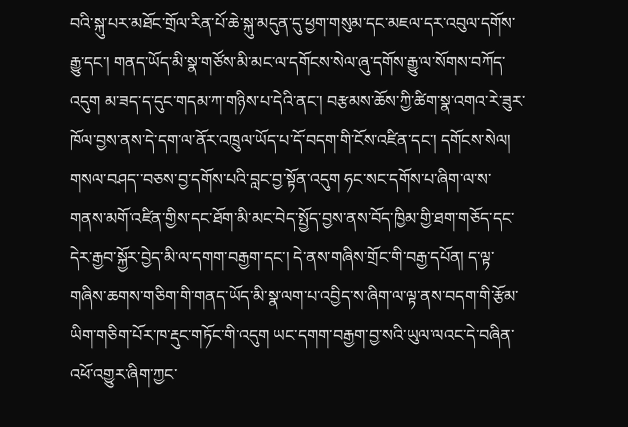བའི་སྐུ་པར་མཐོང་གྲོལ་རིན་པོ་ཆེ་སྐུ་མདུན་དུ་ཕྱག་གསུམ་དང་མཇལ་དར་འབུལ་དགོས་རྒྱུ་དང་། གནད་ཡོད་མི་སྣ་གཙོས་མི་མང་ལ་དགོངས་སེལ་ཞུ་དགོས་རྒྱུ་ལ་སོགས་བཀོད་འདུག མ་ཟད་ད་དུང་གདམ་ཀ་གཉིས་པ་དེའི་ནང་། བརྩམས་ཆོས་ཀྱི་ཚིག་སྣ་འགའ་རེ་ཟུར་ཁོལ་བྱས་ནས་དེ་དག་ལ་ནོར་འཁྲུལ་ཡོད་པ་དོ་བདག་གི་ངོས་འཛིན་དང་། དགོངས་སེལ། གསལ་བཤད་་བཅས་བྱ་དགོས་པའི་བླང་བྱ་སྟོན་འདུག ཧང་སང་དགོས་པ་ཞིག་ལ་ས་གནས་མགོ་འཛིན་གྱིས་དང་ཐོག་མི་མང་བེད་སྤྱོད་བྱས་ནས་བོད་ཁྱིམ་གྱི་ཐག་གཅོད་དང་དེར་རྒྱབ་སྐྱོར་བྱེད་མི་ལ་དགག་བརྒྱག་དང་། དེ་ནས་གཞིས་གྲོང་གི་བརྒྱ་དཔོན། ད་ལྟ་གཞིས་ཆགས་གཅིག་གི་གནད་ཡོད་མི་སྣ་ལག་པ་འབྱིད་ས་ཞིག་ལ་ལྟ་ནས་བདག་གི་རྩོམ་ཡིག་གཅིག་པོར་ཁ་རྡུང་གཏོང་གི་འདུག ཡང་དགག་བརྒྱག་བྱ་སའི་ཡུལ་ལའང་དེ་བཞིན་འཕོ་འགྱུར་ཞིག་ཀྱང་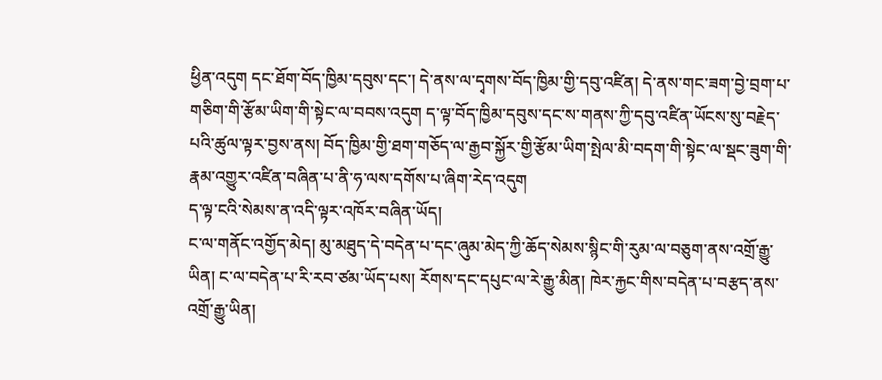ཕྱིན་འདུག དང་ཐོག་བོད་ཁྱིམ་དབུས་དང་། དེ་ནས་ལ་དྭགས་བོད་ཁྱིམ་གྱི་དབུ་འཛིན། དེ་ནས་གང་ཟག་བྱེ་བྲག་པ་གཅིག་གི་རྩོམ་ཡིག་གི་སྟེང་ལ་བབས་འདུག ད་ལྟ་བོད་ཁྱིམ་དབུས་དང་ས་གནས་ཀྱི་དབུ་འཛིན་ཡོངས་སུ་བརྗེད་པའི་ཚུལ་ལྟར་བྱས་ནས། བོད་ཁྱིམ་གྱི་ཐག་གཅོད་ལ་རྒྱབ་སྐྱོར་གྱི་རྩོམ་ཡིག་སྤེལ་མི་བདག་གི་སྟེང་ལ་སྡང་ཟུག་གི་རྣམ་འགྱུར་འཛིན་བཞིན་པ་ནི་ཧ་ལས་དགོས་པ་ཞིག་རེད་འདུག
ད་ལྟ་ངའི་སེམས་ན་འདི་ལྟར་འཁོར་བཞིན་ཡོད།
ང་ལ་གནོང་འགྱོད་མེད། མུ་མཐུད་དེ་བདེན་པ་དང་ཞུམ་མེད་ཀྱི་ཆོད་སེམས་སྙིང་གི་རུམ་ལ་བཅུག་ནས་འགྲོ་རྒྱུ་ཡིན། ང་ལ་བདེན་པ་རི་རབ་ཙམ་ཡོད་པས། རོགས་དང་དཔུང་ལ་རེ་རྒྱུ་མིན། ཁེར་རྐྱང་གིས་བདེན་པ་བརྩད་ནས་འགྲོ་རྒྱུ་ཡིན།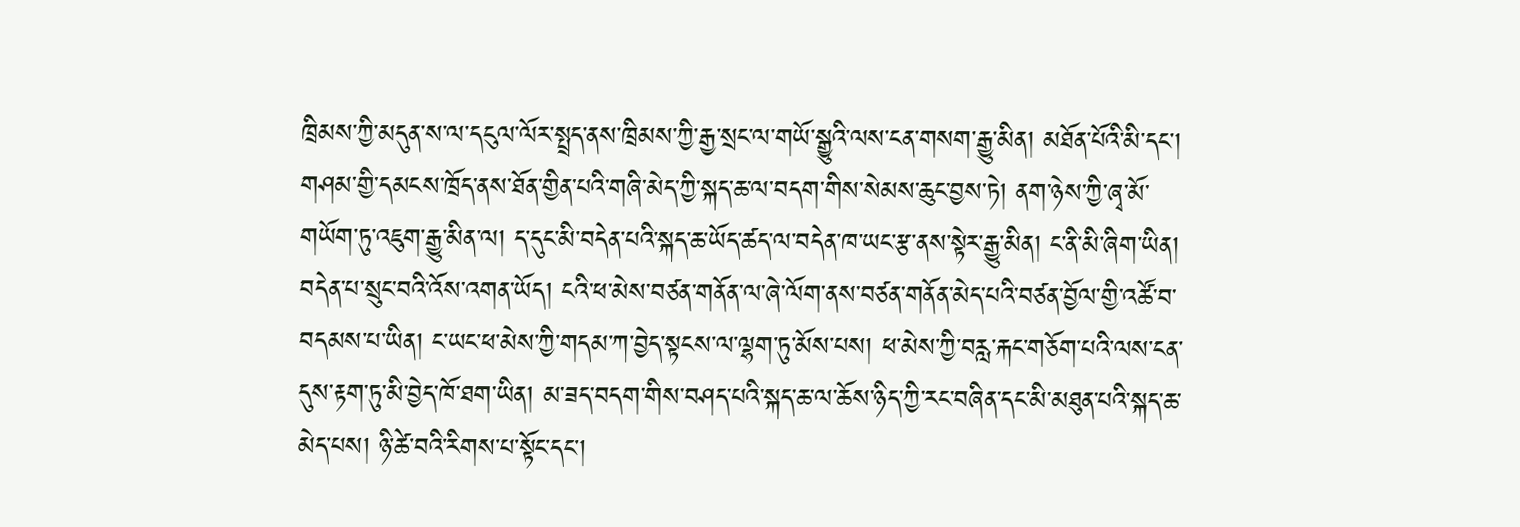ཁྲིམས་ཀྱི་མདུན་ས་ལ་དངུལ་ལོར་སྤྲད་ནས་ཁྲིམས་ཀྱི་རྒྱ་སྲང་ལ་གཡོ་སྒྱུའི་ལས་ངན་གསག་རྒྱུ་མིན། མཐོན་པོའི་མི་དང་། གཤམ་གྱི་དམངས་ཁྲོད་ནས་ཐོན་གྱིན་པའི་གཞི་མེད་ཀྱི་སྐད་ཆ་ལ་བདག་གིས་སེམས་ཆུང་བྱས་ཏེ། ནག་ཉེས་ཀྱི་ཞྭ་མོ་གཡོག་ཏུ་འཇུག་རྒྱུ་མིན་ལ། ད་དུང་མི་བདེན་པའི་སྐད་ཆ་ཡོད་ཚད་ལ་བདེན་ཁ་ཡང་རྩ་ནས་སྟེར་རྒྱུ་མིན། ང་ནི་མི་ཞིག་ཡིན། བདེན་པ་སྲུང་བའི་འོས་འགན་ཡོད། ངའི་ཕ་མེས་བཙན་གནོན་ལ་ཞེ་ལོག་ནས་བཙན་གནོན་མེད་པའི་བཙན་བྱོལ་གྱི་འཚོ་བ་བདམས་པ་ཡིན། ང་ཡང་ཕ་མེས་ཀྱི་གདམ་ཀ་བྱེད་སྟངས་ལ་ལྷག་ཏུ་མོས་པས། ཕ་མེས་ཀྱི་བརླ་རྐང་གཅོག་པའི་ལས་ངན་དུས་རྟག་ཏུ་མི་བྱེད་ཁོ་ཐག་ཡིན། མ་ཟད་བདག་གིས་བཤད་པའི་སྐད་ཆ་ལ་ཆོས་ཉིད་ཀྱི་རང་བཞིན་དང་མི་མཐུན་པའི་སྐད་ཆ་མེད་པས། ཉི་ཚེ་བའི་རིགས་པ་སྟོང་དང་།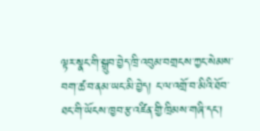ལྟར་སྣང་གི་སྒྲུབ་བྱེད་ཁྲི་འབུམ་བགྲངས་ཀྱང་སེམས་བག་ཚ་བ་ནམ་ཡང་མི་བྱེད། ང་ལ་འགྲོ་བ་མིའི་ཐོབ་ཐང་གི་ཡོངས་ཁྱབ་རྩ་འཛིན་གྱི་ཁྲིམས་གཞི་དང་།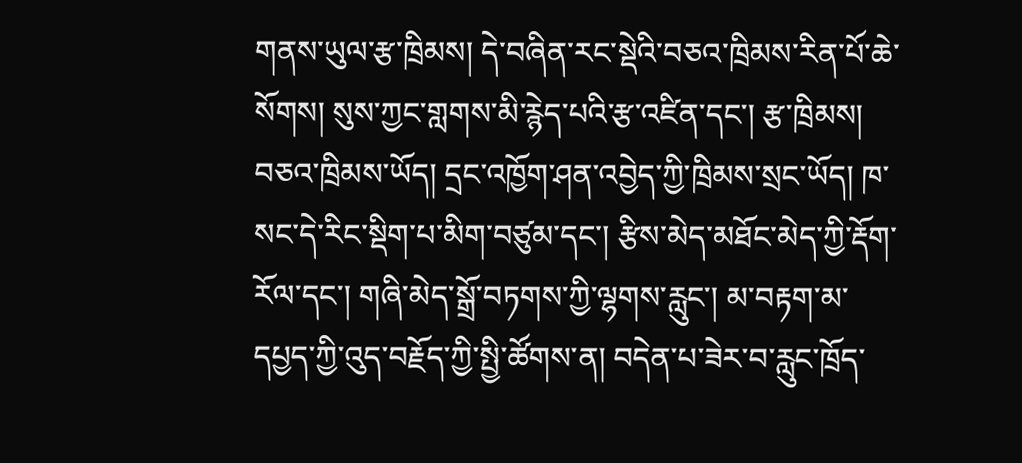གནས་ཡུལ་རྩ་ཁྲིམས། དེ་བཞིན་རང་སྡེའི་བཅའ་ཁྲིམས་རིན་པོ་ཆེ་སོགས། སུས་ཀྱང་གླགས་མི་རྙེད་པའི་རྩ་འཛིན་དང་། རྩ་ཁྲིམས། བཅའ་ཁྲིམས་ཡོད། དྲང་འཁྱོག་ཤན་འབྱེད་ཀྱི་ཁྲིམས་སྲང་ཡོད། ཁ་སང་དེ་རིང་སྡིག་པ་མིག་བཙུམ་དང་། རྩིས་མེད་མཐོང་མེད་ཀྱི་རྡོག་རོལ་དང་། གཞི་མེད་སྒྲོ་བཏགས་ཀྱི་ལྷགས་རླུང་། མ་བརྟག་མ་དཔྱད་ཀྱི་འུད་བརྗོད་ཀྱི་སྤྱི་ཚོགས་ན། བདེན་པ་ཟེར་བ་རླུང་ཁྲོད་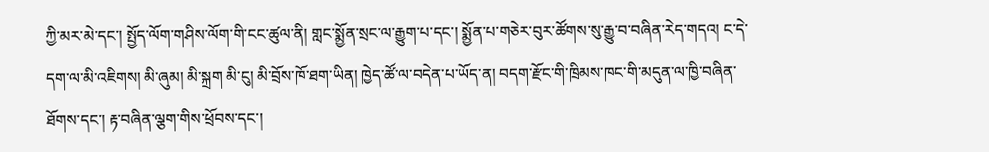ཀྱི་མར་མེ་དང་། སྤྱོད་ལོག་གཤིས་ལོག་གི་ངང་ཚུལ་ནི། གླང་སྨྱོན་སྲང་ལ་རྒྱུག་པ་དང་། སྨྱོན་པ་གཅེར་བུར་ཚོགས་སུ་རྒྱུ་བ་བཞིན་རེད་གདའ། ང་དེ་དག་ལ་མི་འཇིགས། མི་ཞུམ། མི་སྐྲག མི་ངུ། མི་བྲོས་ཁོ་ཐག་ཡིན། ཁྱེད་ཚོ་ལ་བདེན་པ་ཡོད་ན། བདག་རྫོང་གི་ཁྲིམས་ཁང་གི་མདུན་ལ་ཁྱི་བཞིན་ཐོགས་དང་། རྟ་བཞིན་ལྕག་གིས་ཕྲོབས་དང་།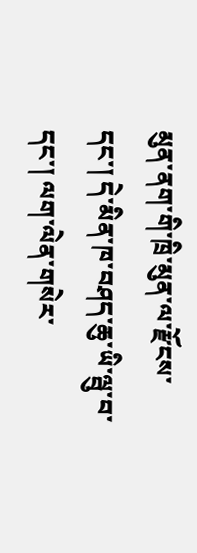མུན་ནག་གི་ཁྲི་མུན་ལ་རྫོངས་དང་། དེ་མིན་ཁ་བཤད་ཆུ་ཡི་ལྦུ་བ་དང་། ལག་ལེན་གསེར་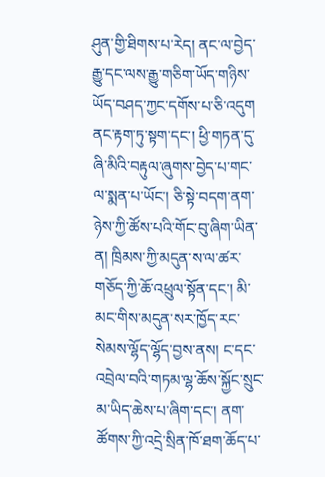ཤུན་གྱི་ཐིགས་པ་རེད། ནང་ལ་བྱེད་རྒྱུ་དང་ལས་རྒྱུ་གཅིག་ཡོད་གཉིས་ཡོད་བཤད་ཀྱང་དགོས་པ་ཅི་འདུག ནང་རྟག་ཏུ་སྟག་དང་། ཕྱི་གཏན་དུ་ཞི་མིའི་བརྟུལ་ཞུགས་བྱེད་པ་གང་ལ་སྨན་པ་ཡོང་། ཅི་སྟེ་བདག་ནག་ཉེས་ཀྱི་ཚོས་པའི་གོང་བུ་ཞིག་ཡིན་ན། ཁྲིམས་ཀྱི་མདུན་ས་ལ་ཚར་གཅོད་ཀྱི་ཆོ་འཕྲུལ་སྟོན་དང་། མི་མང་གིས་མདུན་སར་ཁྱོད་རང་སེམས་ལྷོད་ལྷོད་བྱས་ནས། ང་དང་འབྲེལ་བའི་གཏམ་ལྷ་ཆོས་སྐྱོང་སྲུང་མ་ཡིད་ཆེས་པ་ཞིག་དང་། ནག་ཚོགས་ཀྱི་འདྲེ་སྲིན་ཁོ་ཐག་ཆོད་པ་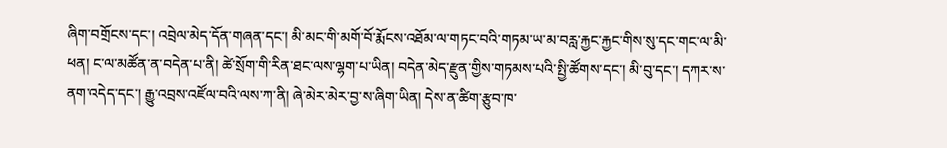ཞིག་བགྲོངས་དང་། འབྲེལ་མེད་དོན་གཞན་དང་། མི་མང་གི་མགོ་བོ་རྨོངས་འཐོམ་ལ་གཏང་བའི་གཏམ་ཡ་མ་བརླ་རྐྱང་རྐྱང་གིས་སུ་དང་གང་ལ་མི་ཕན། ང་ལ་མཚོན་ན་བདེན་པ་ནི། ཚེ་སྲོག་གི་རིན་ཐང་ལས་ལྷག་པ་ཡིན། བདེན་མེད་རྫུན་གྱིས་གཏམས་པའི་སྤྱི་ཚོགས་དང་། མི་བུ་དང་། དཀར་ས་ནག་འདེད་དང་། རྒྱུ་འབྲས་འཛོལ་བའི་ལས་ཀ་ནི། ཞེ་མེར་མེར་བྱ་ས་ཞིག་ཡིན། དེས་ན་ཚིག་རྩུབ་ཁ་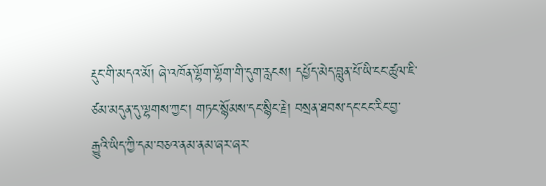རྡུང་གི་མདའ་མོ། ཞེ་འཁོན་ལྷོག་ལྷོག་གི་དུག་རླངས། དཔྱོད་མེད་བླུན་པོ་ཡི་ངང་ཚུལ་ཇི་ཙམ་མདུན་དུ་ལྷགས་ཀྱང་། གཏང་སྙོམས་དང་སྙིང་རྗེ། བསྲན་ཐབས་དང་ངང་རིང་བྱ་རྒྱུའི་ཡིད་ཀྱི་དམ་བཅའ་ནམ་ནམ་ཞར་ཞར་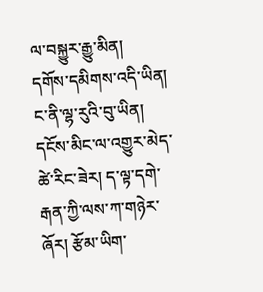ལ་བསྐྱུར་རྒྱུ་མིན།
དགོས་དམིགས་འདི་ཡིན།
ང་ནི་ལྷ་རུའི་བུ་ཡིན། དངོས་མིང་ལ་འགྱུར་མེད་ཚེ་རིང་ཟེར། ད་ལྟ་དགེ་རྒན་ཀྱི་ལས་ཀ་གཉེར་ཞོར། རྩོམ་ཡིག་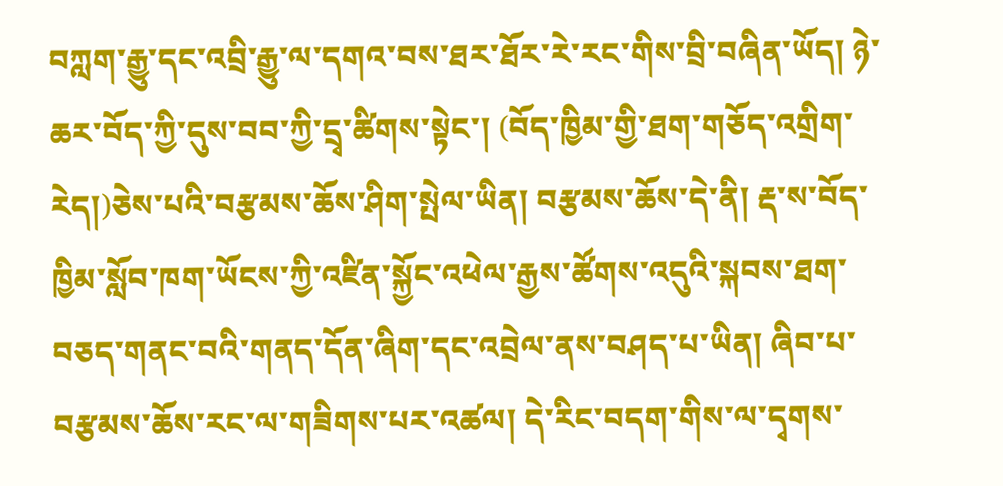བཀླག་རྒྱུ་དང་འབྲི་རྒྱུ་ལ་དགའ་བས་ཐར་ཐོར་རེ་རང་གིས་བྲི་བཞིན་ཡོད། ཉེ་ཆར་བོད་ཀྱི་དུས་བབ་ཀྱི་དྲྭ་ཚིགས་སྟེང་། (བོད་ཁྱིམ་གྱི་ཐག་གཅོད་འགྲིག་རེད།)ཅེས་པའི་བརྩམས་ཆོས་ཤིག་སྤེལ་ཡིན། བརྩམས་ཆོས་དེ་ནི། རྡ་ས་བོད་ཁྱིམ་སློབ་ཁག་ཡོངས་ཀྱི་འཛིན་སྐྱོང་འཕེལ་རྒྱས་ཚོགས་འདུའི་སྐབས་ཐག་བཅད་གནང་བའི་གནད་དོན་ཞིག་དང་འབྲེལ་ནས་བཤད་པ་ཡིན། ཞིབ་པ་བརྩམས་ཆོས་རང་ལ་གཟིགས་པར་འཚལ། དེ་རིང་བདག་གིས་ལ་དྭགས་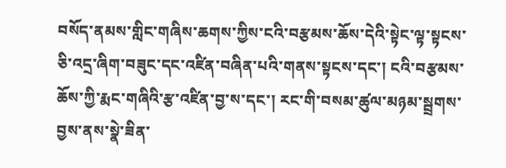བསོད་ནམས་གླིང་གཞིས་ཆགས་ཀྱིས་ངའི་བརྩམས་ཆོས་དེའི་སྟེང་ལྟ་སྟངས་ཅི་འདྲ་ཞིག་བཟུང་དང་འཛིན་བཞིན་པའི་གནས་སྟངས་དང་། ངའི་བརྩམས་ཆོས་ཀྱི་རྨང་གཞིའི་རྩ་འཛིན་བྱ་ས་དང་། རང་གི་བསམ་ཚུལ་མཉམ་སྦྲགས་བྱས་ནས་སྣེ་ཟིན་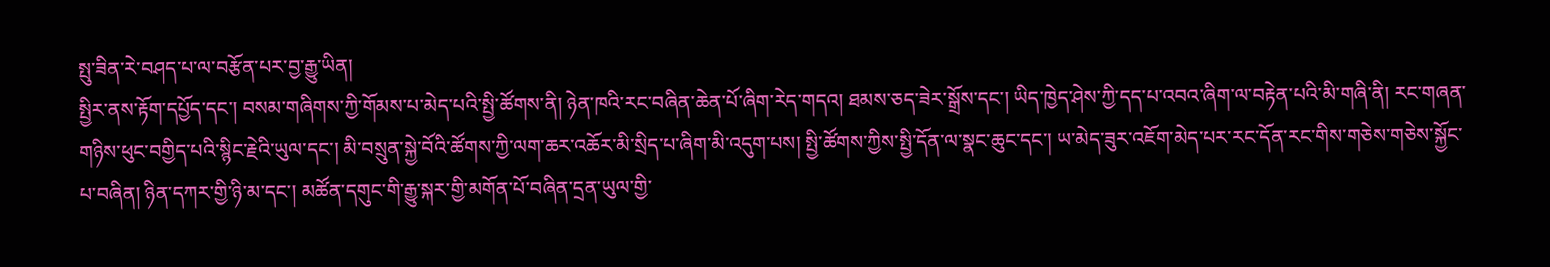སྤུ་ཟིན་རེ་བཤད་པ་ལ་བརྩོན་པར་བྱ་རྒྱུ་ཡིན།
སྤྱིར་ནས་རྟོག་དཔྱོད་དང་། བསམ་གཞིགས་ཀྱི་གོམས་པ་མེད་པའི་སྤྱི་ཚོགས་ནི། ཉེན་ཁའི་རང་བཞིན་ཆེན་པོ་ཞིག་རེད་གདའ། ཐམས་ཅད་ཟེར་སྒྲོས་དང་། ཡིད་ཁྱེད་ཤེས་ཀྱི་དད་པ་འབའ་ཞིག་ལ་བརྟེན་པའི་མི་གཞི་ནི། རང་གཞན་གཉིས་ཕུང་བགྱིད་པའི་སྙིང་རྗེའི་ཡུལ་དང་། མི་བསྲུན་སྐྱེ་བོའི་ཚོགས་ཀྱི་ལག་ཆར་འཆོར་མི་སྲིད་པ་ཞིག་མི་འདུག་པས། སྤྱི་ཚོགས་ཀྱིས་སྤྱི་དོན་ལ་སྣང་ཆུང་དང་། ཡ་མེད་ཟུར་འཇོག་མེད་པར་རང་དོན་རང་གིས་གཅེས་གཅེས་སྐྱོང་པ་བཞིན། ཉིན་དཀར་གྱི་ཉི་མ་དང་། མཚོན་དགུང་གི་རྒྱུ་སྐར་གྱི་མགོན་པོ་བཞིན་དྲན་ཡུལ་གྱི་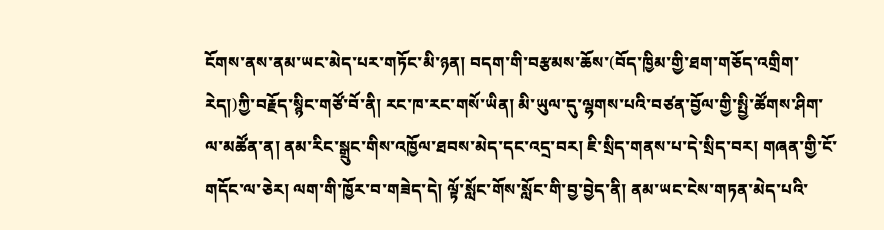ངོགས་ནས་ནམ་ཡང་མེད་པར་གཏོང་མི་ཉན། བདག་གི་བརྩམས་ཆོས་(བོད་ཁྱིམ་གྱི་ཐག་གཅོད་འགྲིག་རེད།)ཀྱི་བརྗོད་སྙིང་གཙོ་བོ་ནི། རང་ཁ་རང་གསོ་ཡིན། མི་ཡུལ་དུ་ལྷགས་པའི་བཙན་བྱོལ་གྱི་སྤྱི་ཚོགས་ཤིག་ལ་མཚོན་ན། ནམ་རིང་སྒྲུང་གིས་འཁྱོལ་ཐབས་མེད་དང་འདྲ་བར། ཇི་སྲིད་གནས་པ་དེ་སྲིད་བར། གཞན་གྱི་ངོ་གདོང་ལ་ཅེར། ལག་གི་ཁྱོར་བ་གཟེད་དེ། ལྟོ་སློང་གོས་སློང་གི་བྱ་བྱེད་ནི། ནམ་ཡང་ངེས་གཏན་མེད་པའི་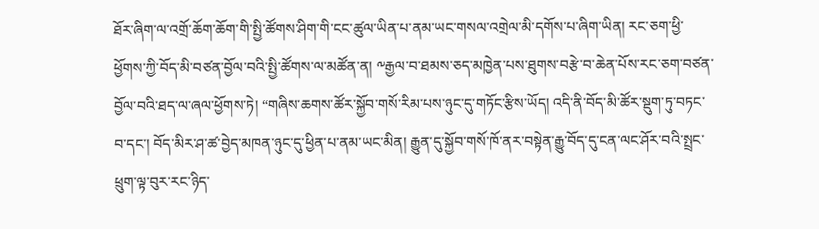ཐོར་ཞིག་ལ་འགྲོ་ཆོག་ཆོག་གི་སྤྱི་ཚོགས་ཤིག་གི་ངང་ཚུལ་ཡིན་པ་ནམ་ཡང་གསལ་འགྲེལ་མི་དགོས་པ་ཞིག་ཡིན། རང་ཅག་ཕྱི་ཕྱོགས་ཀྱི་བོད་མི་བཙན་བྱོལ་བའི་སྤྱི་ཚོགས་ལ་མཚོན་ན། ༸རྒྱལ་བ་ཐམས་ཅད་མཁྱེན་པས་ཐུགས་བརྩེ་བ་ཆེན་པོས་རང་ཅག་བཙན་བྱོལ་བའི་ཐད་ལ་ཞལ་ཕྱོགས་ཏེ། “གཞིས་ཆགས་ཚོར་སྐྱོབ་གསོ་རིམ་པས་ཉུང་དུ་གཏོང་རྩིས་ཡོད། འདི་ནི་བོད་མི་ཚོར་སྡུག་ཏུ་བཏང་བ་དང་། བོད་མིར་ཤ་ཚ་བྱེད་མཁན་ཉུང་དུ་ཕྱིན་པ་ནམ་ཡང་མིན། རྒྱུན་དུ་སྐྱོབ་གསོ་ཁོ་ནར་བསྟེན་རྒྱུ་བོད་དུ་ངན་ལང་ཤོར་བའི་སྤྲང་ཕྲུག་ལྟ་བུར་རང་ཉིད་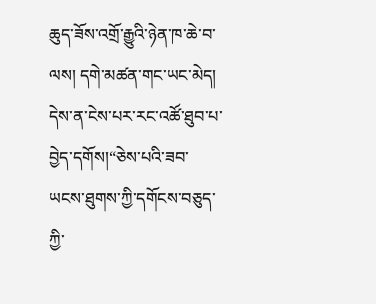ཆུད་ཟོས་འགྲོ་རྒྱུའི་ཉེན་ཁ་ཆེ་བ་ལས། དགེ་མཚན་གང་ཡང་མེད། དེས་ན་ངེས་པར་རང་འཚོ་ཐུབ་པ་བྱེད་དགོས།“ཅེས་པའི་ཟབ་ཡངས་ཐུགས་ཀྱི་དགོངས་བཅུད་ཀྱི་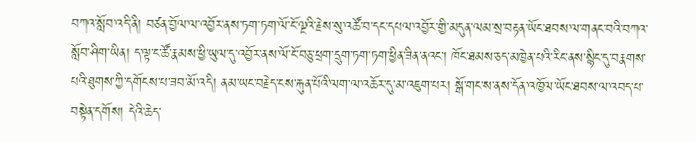བཀའ་སློབ་འདི་ནི། བཙན་བྱོལ་ལ་འབྱོར་ནས་ཏག་ཏག་ལོ་ངོ་ལྔའི་རྗེས་སུ་འཚོ་བ་དང་དཔལ་འབྱོར་གྱི་མདུན་ལམ་སྲ་བརྟན་ཡོང་ཐབས་ལ་གནང་བའི་བཀའ་སློབ་ཤིག་ཡིན། ད་ལྟ་ང་ཚོ་རྣམས་ཕྱི་ཡུལ་དུ་འབྱོར་ནས་ལོ་ངོ་བཅུ་ཕྲག་དྲུག་ཏག་ཏག་ཕྱིན་ཟིན་ནའང་། ཁོང་ཐམས་ཅད་མཁྱེན་པའི་རིང་ནས་སྙིང་དུ་བརྣགས་པའི་ཐུགས་ཀྱི་དགོངས་པ་ཟབ་མོ་འདི། ནམ་ཡང་བརྗེད་ངས་རྐུན་པོའི་ལག་ལ་འཆོར་དུ་མ་འཇུག་པར། སྒོ་གང་ས་ནས་དོན་འཁྱོལ་ཡོང་ཐབས་ལ་འབད་པ་བསྟེན་དགོས། དེའི་ཆེད་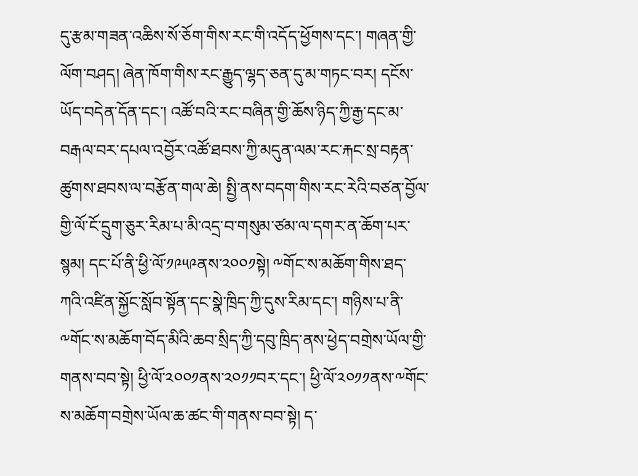དུ་རྩམ་གཟན་འཆིས་སོ་ཅོག་གིས་རང་གི་འདོད་ཕྱོགས་དང་། གཞན་གྱི་ལོག་བཤད། ཞེན་ཁོག་གིས་རང་རྒྱུད་ལྷད་ཅན་དུ་མ་གཏང་བར། དངོས་ཡོད་བདེན་དོན་དང་། འཚོ་བའི་རང་བཞིན་གྱི་ཆོས་ཉིད་ཀྱི་རྒྱ་དང་མ་བརྒལ་བར་དཔལ་འབྱོར་འཚོ་ཐབས་ཀྱི་མདུན་ལམ་རང་རྐང་སྲ་བརྟན་ཚུགས་ཐབས་ལ་བརྩོན་གལ་ཆེ། སྤྱི་ནས་བདག་གིས་རང་རེའི་བཙན་བྱོལ་གྱི་ལོ་ངོ་དྲུག་ཅུར་རིམ་པ་མི་འདྲ་བ་གསུམ་ཙམ་ལ་དགར་ན་ཆོག་པར་སྙམ། དང་པོ་ནི་ཕྱི་ལོ་༡༩༥༩ནས་༢༠༠༡སྟེ། ༸གོང་ས་མཆོག་གིས་ཐད་ཀའི་འཛིན་སྐྱོང་སློབ་སྟོན་དང་སྣེ་ཁྲིད་ཀྱི་དུས་རིམ་དང་། གཉིས་པ་ནི་༸གོང་ས་མཆོག་བོད་མིའི་ཆབ་སྲིད་ཀྱི་དབུ་ཁྲིད་ནས་ཕྱེད་བགྲེས་ཡོལ་གྱི་གནས་བབ་སྟེ། ཕྱི་ལོ་༢༠༠༡ནས་༢༠༡༡བར་དང་། ཕྱི་ལོ་༢༠༡༡ནས་༸གོང་ས་མཆོག་བགྲེས་ཡོལ་ཆ་ཚང་གི་གནས་བབ་སྟེ། ད་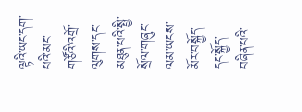ལྟའི་ཡང་དག་པའི་མང་གཙོའི་འགྲོ་ལུགས་དང་མཐུན་པའི་སྤྱི་སྲོལ་གཞུང་ལམ་ཡངས་མོར་བསྐྱོད་དང་སྐྱོད་བཞིན་པའི་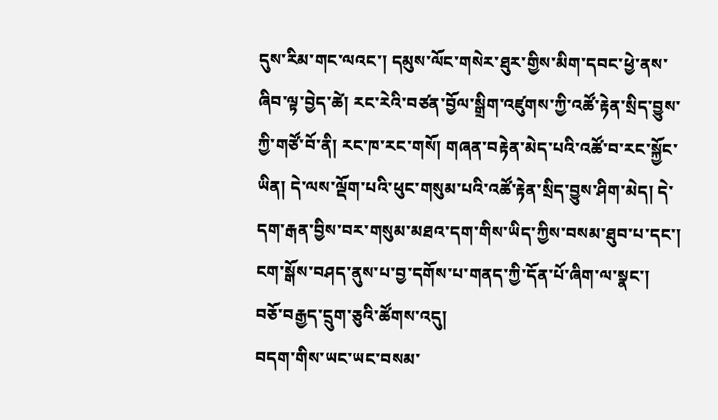དུས་རིམ་གང་ལའང་། དམུས་ལོང་གསེར་ཐུར་གྱིས་མིག་དབང་ཕྱེ་ནས་ཞིབ་ལྟ་བྱེད་ཚེ། རང་རེའི་བཙན་བྱོལ་སྒྲིག་འཛུགས་ཀྱི་འཚོ་རྟེན་སྲིད་བྱུས་ཀྱི་གཙོ་བོ་ནི། རང་ཁ་རང་གསོ། གཞན་བརྟེན་མེད་པའི་འཚོ་བ་རང་སྐྱོང་ཡིན། དེ་ལས་ལྡོག་པའི་ཕུང་གསུམ་པའི་འཚོ་རྟེན་སྲིད་བྱུས་ཤིག་མེད། དེ་དག་རྒན་བྱིས་བར་གསུམ་མཐའ་དག་གིས་ཡིད་ཀྱིས་བསམ་ཐུབ་པ་དང་། ངག་སྒོས་བཤད་ནུས་པ་བྱ་དགོས་པ་གནད་ཀྱི་དོན་པོ་ཞིག་ལ་སྣང་།
བཅོ་བརྒྱད་དྲུག་ཅུའི་ཚོགས་འདུ།
བདག་གིས་ཡང་ཡང་བསམ་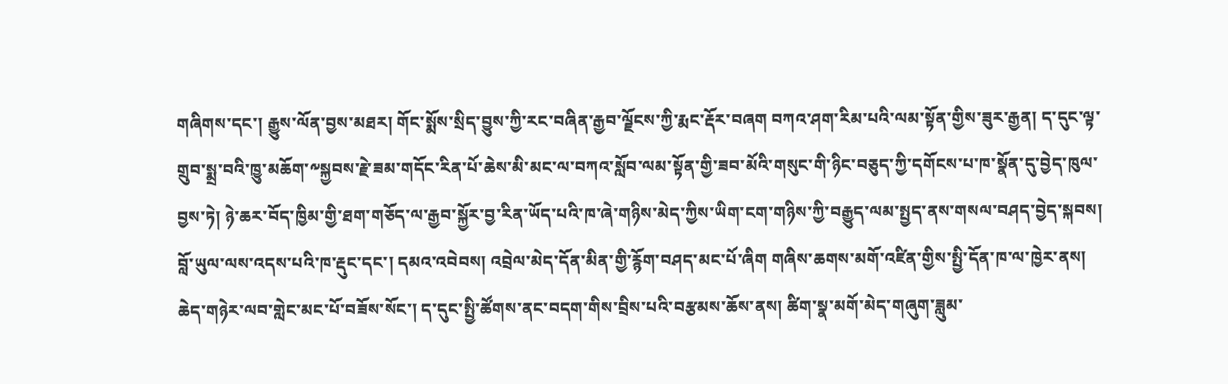གཞིགས་དང་། རྒྱུས་ལོན་བྱས་མཐར། གོང་སྨོས་སྲིད་བྱུས་ཀྱི་རང་བཞིན་རྒྱབ་ལྗོངས་ཀྱི་རྨང་རྡོར་བཞག བཀའ་ཤག་རིམ་པའི་ལམ་སྟོན་གྱིས་ཟུར་རྒྱན། ད་དུང་ལྟ་གྲུབ་སྨྲ་བའི་ཁྱུ་མཆོག་༸སྐྱབས་རྗེ་ཟམ་གདོང་རིན་པོ་ཆེས་མི་མང་ལ་བཀའ་སློབ་ལམ་སྟོན་གྱི་ཟབ་མོའི་གསུང་གི་ཉིང་བཅུད་ཀྱི་དགོངས་པ་ཁ་སྣོན་དུ་བྱེད་ཁུལ་བྱས་ཏེ། ཉེ་ཆར་བོད་ཁྱིམ་གྱི་ཐག་གཅོད་ལ་རྒྱབ་སྐྱོར་བྱ་རིན་ཡོད་པའི་ཁ་ཞེ་གཉིས་མེད་ཀྱིས་ཡིག་ངག་གཉིས་ཀྱི་བརྒྱུད་ལམ་སྤྱད་ནས་གསལ་བཤད་བྱེད་སྐབས། བློ་ཡུལ་ལས་འདས་པའི་ཁ་རྡུང་དང་། དམའ་འབེབས། འབྲེལ་མེད་དོན་མིན་གྱི་རྙོག་བཤད་མང་པོ་ཞིག གཞིས་ཆགས་མགོ་འཛིན་གྱིས་སྤྱི་དོན་ཁ་ལ་ཁྱེར་ནས། ཆེད་གཉེར་ལབ་གླེང་མང་པོ་བཟོས་སོང་། ད་དུང་སྤྱི་ཚོགས་ནང་བདག་གིས་བྲིས་པའི་བརྩམས་ཆོས་ནས། ཚིག་སྣ་མགོ་མེད་གཞུག་ཟླུམ་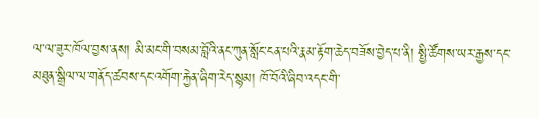ལ་ལ་ཟུར་ཁོལ་བྱས་ནས། མི་མང་གི་བསམ་བློའི་ནང་ཀུན་སློང་ངན་པའི་རྣམ་རྟོག་ཆེད་བཟོས་བྱེད་པ་ནི། སྤྱི་ཚོགས་ཡར་རྒྱས་དང་མཐུན་སྒྲིལ་ལ་གནོད་ཚབས་དང་འགོག་རྐྱེན་ཞིག་རེད་སྙམ། ཁོ་བོའི་ཞིབ་འདང་གི་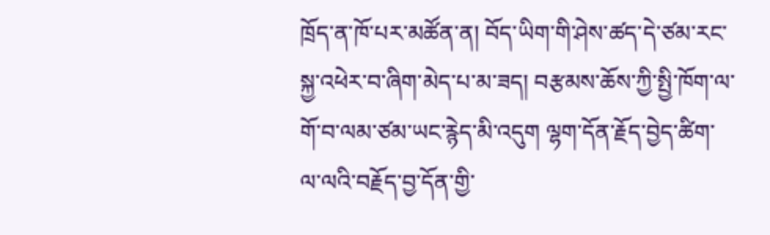ཁྲོད་ན་ཁོ་པར་མཚོན་ན། བོད་ཡིག་གི་ཤེས་ཚད་དེ་ཙམ་རང་སྐྱ་འཕེར་བ་ཞིག་མེད་པ་མ་ཟད། བརྩམས་ཆོས་ཀྱི་སྤྱི་ཁོག་ལ་གོ་བ་ལམ་ཙམ་ཡང་རྙེད་མི་འདུག ལྷག་དོན་རྗོད་བྱེད་ཚིག་ལ་ལའི་བརྗོད་བྱ་དོན་གྱི་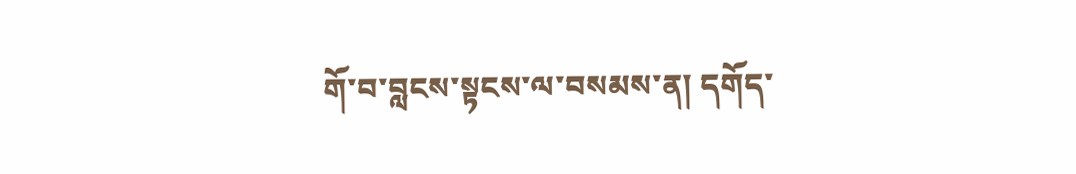གོ་བ་བླངས་སྟངས་ལ་བསམས་ན། དགོད་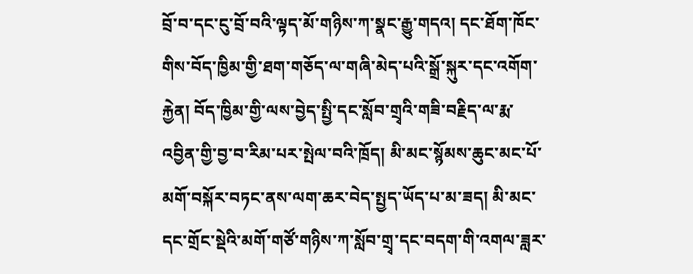བྲོ་བ་དང་ངུ་བྲོ་བའི་ལྟད་མོ་གཉིས་ཀ་སྣང་རྒྱུ་གདའ། དང་ཐོག་ཁོང་གིས་བོད་ཁྱིམ་གྱི་ཐག་གཅོད་ལ་གཞི་མེད་པའི་སྒྲོ་སྐུར་དང་འགོག་རྐྱེན། བོད་ཁྱིམ་གྱི་ལས་བྱེད་སྤྱི་དང་སློབ་གྲྭའི་གཟི་བརྗིད་ལ་རྨ་འབྱིན་གྱི་བྱ་བ་རིམ་པར་སྤེལ་བའི་ཁྲོད། མི་མང་སྙོམས་ཆུང་མང་པོ་མགོ་བསྐོར་བཏང་ནས་ལག་ཆར་བེད་སྤྱད་ཡོད་པ་མ་ཟད། མི་མང་དང་གྲོང་སྡེའི་མགོ་གཙོ་གཉིས་ཀ་སློབ་གྲྭ་དང་བདག་གི་འགལ་ཟླར་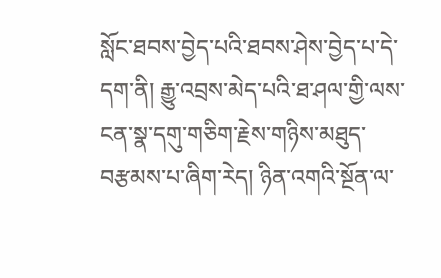སློང་ཐབས་བྱེད་པའི་ཐབས་ཤེས་བྱེད་པ་དེ་དག་ནི། རྒྱུ་འབྲས་མེད་པའི་ཐ་ཤལ་གྱི་ལས་ངན་སྣ་དགུ་གཅིག་རྗེས་གཉིས་མཐུད་བརྩམས་པ་ཞིག་རེད། ཉིན་འགའི་སྔོན་ལ་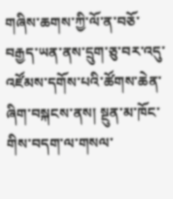གཞིས་ཆགས་ཀྱི་ལོ་ན་བཅོ་བརྒྱད་ཡན་ནས་དྲུག་ཅུ་བར་འདུ་འཛོམས་དགོས་པའི་ཚོགས་ཆེན་ཞིག་བསྐངས་ནས། སྔུན་མ་ཁོང་གིས་བདག་ལ་གསལ་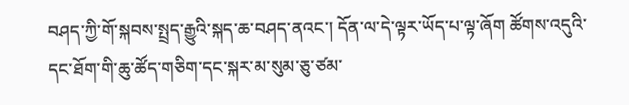བཤད་ཀྱི་གོ་སྐབས་སྤྲད་རྒྱུའི་སྐད་ཆ་བཤད་ནའང་། དོན་ལ་དེ་ལྟར་ཡོད་པ་ལྟ་ཞོག ཚོགས་འདུའི་དང་ཐོག་གི་ཆུ་ཚོད་གཅིག་དང་སྐར་མ་སུམ་ཅུ་ཙམ་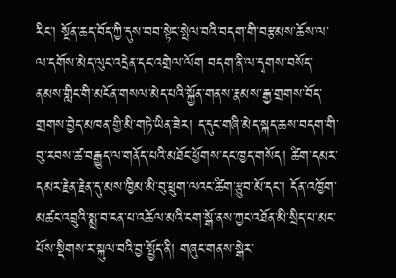རིང་། སྔོན་ཆད་བོད་ཀྱི་དུས་བབ་སྟེང་སྤེལ་བའི་བདག་གི་བརྩམས་ཆོས་ལ་ལ་དགོས་མེད་ལུང་འདྲེན་དང་འགྲེལ་ལོག བདག་ནི་ལ་དྭགས་བསོད་ནམས་གླིང་གི་མངོན་གསལ་མེད་པའི་སྐྱོན་གནས་རྣམས་རྒྱ་གྲགས་བོད་གྲགས་བྱེད་མཁན་གྱི་མི་གཏེ་ཡིན་ཟེར། ད་དུང་གཞི་མེད་སྐད་ཆས་བདག་གི་བུ་རབས་ཚ་བརྒྱུད་ལ་གནོད་པའི་མཐོང་ཕྱོགས་དང་ཁྱད་གསོད། ཚིག་དམར་དམར་རྗེན་རྗེན་དུ་མས་ཁྱིམ་མི་བུ་ཕྲུག་ལའང་ཚིག་རྩུབ་མོ་དང་། དོན་འཁྱོག་མཚང་འབྲུའི་སྨྲ་བ་ངན་པ་འཆོལ་མའི་ངག་སྒོ་ནས་ཀྱང་འཐོན་མི་སྲིད་པ་མང་པོས་སྡིགས་ར་སྐུལ་བའི་བྱ་སྤྱོད་ནི། གཞུང་གནས་སྒེར་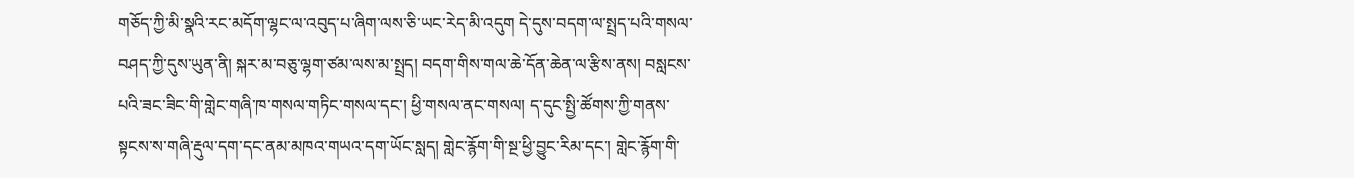གཅོད་ཀྱི་མི་སྣའི་རང་མདོག་ལྷང་ལ་འབུད་པ་ཞིག་ལས་ཅི་ཡང་རེད་མི་འདུག དེ་དུས་བདག་ལ་སྤྲད་པའི་གསལ་བཤད་ཀྱི་དུས་ཡུན་ནི། སྐར་མ་བཅུ་ལྷག་ཙམ་ལས་མ་སྤྲད། བདག་གིས་གལ་ཆེ་དོན་ཆེན་ལ་རྩིས་ནས། བསླངས་པའི་ཟང་ཟིང་གི་གླེང་གཞི་ཁ་གསལ་གཏིང་གསལ་དང་། ཕྱི་གསལ་ནང་གསལ། ད་དུང་སྤྱི་ཚོགས་ཀྱི་གནས་སྟངས་ས་གཞི་རྡུལ་དག་དང་ནམ་མཁའ་གཡའ་དག་ཡོང་སླད། གླེང་རྙོག་གི་སྔ་ཕྱི་བྱུང་རིམ་དང་། གླེང་རྙོག་གི་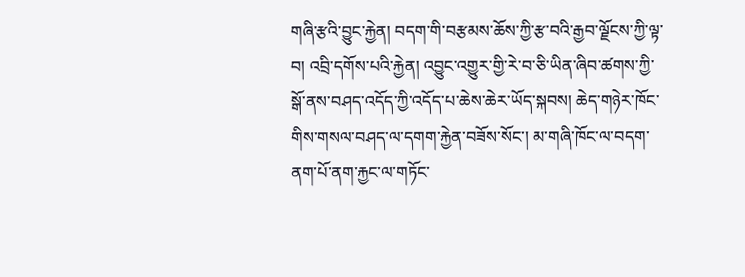གཞི་རྩའི་བྱུང་རྐྱེན། བདག་གི་བརྩམས་ཆོས་ཀྱི་རྩ་བའི་རྒྱབ་ལྗོངས་ཀྱི་ལྟ་བ། འབྲི་དགོས་པའི་རྐྱེན། འབྱུང་འགྱུར་གྱི་རེ་བ་ཅི་ཡིན་ཞིབ་ཚགས་ཀྱི་སྒོ་ནས་བཤད་འདོད་ཀྱི་འདོད་པ་ཆེས་ཆེར་ཡོད་སྐབས། ཆེད་གཉེར་ཁོང་གིས་གསལ་བཤད་ལ་དགག་རྐྱེན་བཟོས་སོང་། མ་གཞི་ཁོང་ལ་བདག་ནག་པོ་ནག་རྐྱང་ལ་གཏོང་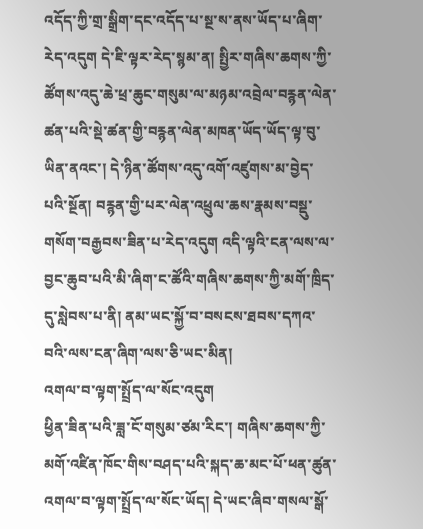འདོད་ཀྱི་གྲ་སྒྲིག་དང་འདོད་པ་སྔ་ས་ནས་ཡོད་པ་ཞིག་རེད་འདུག དེ་ཇི་ལྟར་རེད་སྙམ་ན། སྤྱིར་གཞིས་ཆགས་ཀྱི་ཚོགས་འདུ་ཆེ་ཕྲ་ཆུང་གསུམ་ལ་མཉམ་འབྲེལ་བརྙན་ལེན་ཚན་པའི་སྡེ་ཚན་གྱི་བརྙན་ལེན་མཁན་ཡོད་ཡོད་ལྟ་བུ་ཡིན་ནའང་། དེ་ཉིན་ཚོགས་འདུ་འགོ་འཛུགས་མ་བྱེད་པའི་སྔོན། བརྙན་གྱི་པར་ལེན་འཕྲུལ་ཆས་རྣམས་བསྡུ་གསོག་བརྒྱབས་ཟིན་པ་རེད་འདུག འདི་ལྟའི་ངན་ལས་ལ་བྱང་ཆུབ་པའི་མི་ཞིག་ང་ཚོའི་གཞིས་ཆགས་ཀྱི་མགོ་ཁྲིད་དུ་སླེབས་པ་ནི། ནམ་ཡང་སྐྱོ་བ་བསངས་ཐབས་དཀའ་བའི་ལས་ངན་ཞིག་ལས་ཅི་ཡང་མིན།
འགལ་བ་ལྟག་སྤྲོད་ལ་སོང་འདུག
ཕྱིན་ཟིན་པའི་ཟླ་ངོ་གསུམ་ཙམ་རིང་། གཞིས་ཆགས་ཀྱི་མགོ་འཛིན་ཁོང་གིས་བཤད་པའི་སྐད་ཆ་མང་པོ་ཕན་ཚུན་འགལ་བ་ལྟག་སྤྲོད་ལ་སོང་ཡོད། དེ་ཡང་ཞིབ་གསལ་སྒོ་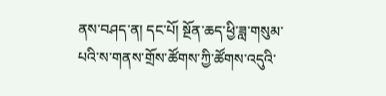ནས་བཤད་ན། དང་པོ། སྔོན་ཆད་ཕྱི་ཟླ་གསུམ་པའི་ས་གནས་གྲོས་ཚོགས་ཀྱི་ཚོགས་འདུའི་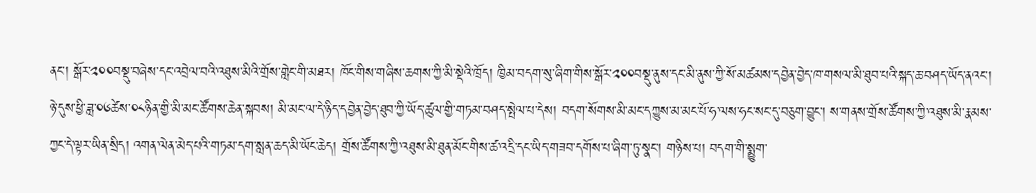ནང་། སྒོར་༢༠༠བསྡུ་བཞེས་དང་འབྲེལ་བའི་འཐུས་མིའི་གྲོས་གླེང་གི་མཐར། ཁོང་གིས་གཞིས་ཆགས་ཀྱི་མི་སྡེའི་ཁྲོད། ཁྱིམ་བདག་སུ་ཞིག་གིས་སྒོར་༢༠༠བསྡུ་ནུས་དང་མི་ནུས་ཀྱི་སོ་མཚམས་དབྱེན་བྱེད་ཁ་གསལ་མི་ཐུབ་པའི་སྐད་ཆ་བཤད་ཡོད་ནའང་། ཉེ་དུས་ཕྱི་ཟླ་༠༦ཚེས་༠༨ཉིན་གྱི་མི་མང་ཚོགས་ཆེན་སྐབས། མི་མང་ལ་དེ་ཉིད་དབྱེན་བྱེད་ཐུབ་ཀྱི་ཡོད་ཚུལ་གྱི་གཏམ་བཤད་སྤེལ་པ་དེས། བདག་སོགས་མི་མང་དཀྱུས་མ་མང་པོ་ཧ་ལས་ཧང་སང་དུ་བཅུག་བྱུང་། ས་གནས་གྲོས་ཚོགས་ཀྱི་འཐུས་མི་རྣམས་ཀྱང་དེ་ལྟར་ཡིན་སྲིད། འགན་ལེན་མེད་པའི་གཏམ་དག་སླན་ཆད་མི་ཡོང་ཆེད། གྲོས་ཚོགས་ཀྱི་འཐུས་མི་ཐུན་མོང་གིས་ཚ་འདྲི་དང་ཡིད་གཟབ་དགོས་པ་ཞིག་ཏུ་སྣང་། གཉིས་པ། བདག་གི་སྨྱུག་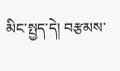མིང་སྤྱད་དེ། བརྩམས་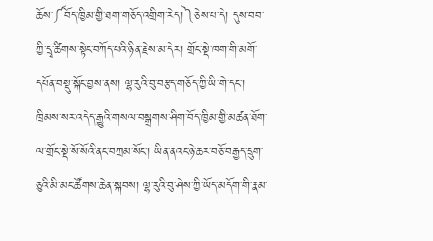ཆོས་༼བོད་ཁྱིམ་གྱི་ཐག་གཅོད་འགྲིག་རེད།༽ཅེས་པ་དེ། དུས་བབ་ཀྱི་དྲྭ་ཚིགས་སྟེང་བཀོད་པའི་ཉིན་རྗེས་མ་དེར། གྲོང་སྡེ་ཁག་གི་མགོ་དཔོན་བསྡུ་སྐོང་བྱས་ནས། ལྷ་རུའི་བུ་བརྩད་གཅོད་ཀྱི་ཡི་གེ་དང་། ཁྲིམས་སར་འདེད་རྒྱུའི་གསལ་བསྒྲགས་ཤིག་བོད་ཁྱིམ་གྱི་མཚན་ཐོག་ལ་གྲོང་སྡེ་སོ་སོའི་ནང་བཀྲམ་སོང་། ཡིན་ནའང་ཉེ་ཆར་བཅོ་བརྒྱད་དྲུག་ཅུའི་མི་མང་ཚོགས་ཆེན་སྐབས། ལྷ་རུའི་བུ་ཤེས་ཀྱི་ཡོད་མདོག་གི་རྣམ་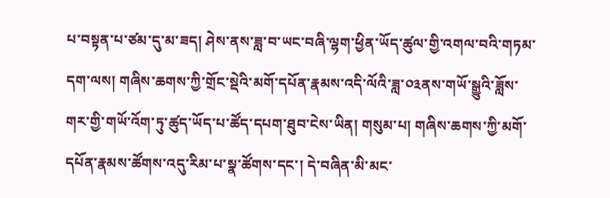པ་བསྟན་པ་ཙམ་དུ་མ་ཟད། ཤེས་ནས་ཟླ་བ་ཡང་བཞི་ལྷག་ཕྱིན་ཡོད་ཚུལ་གྱི་འགལ་བའི་གཏམ་དག་ལས། གཞིས་ཆགས་ཀྱི་གྲོང་སྡེའི་མགོ་དཔོན་རྣམས་འདི་ལོའི་ཟླ་༠༣ནས་གཡོ་སྒྱུའི་ཟློས་གར་གྱི་གཡོ་འོག་ཏུ་ཚུད་ཡོད་པ་ཚོད་དཔག་ཐུབ་ངེས་ཡིན། གསུམ་པ། གཞིས་ཆགས་ཀྱི་མགོ་དཔོན་རྣམས་ཚོགས་འདུ་རིམ་པ་སྣ་ཚོགས་དང་། དེ་བཞིན་མི་མང་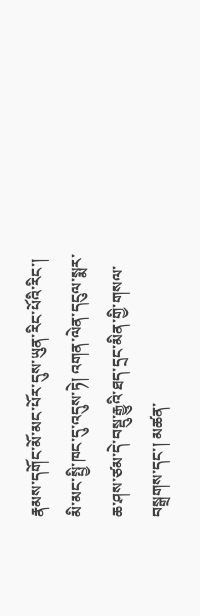རྣམས་དགོང་མོ་མང་པོར་དུས་ཡུན་རིང་པོའི་རིང་། མི་མང་སྤྱི་ཁང་དུ་འདུས་ཏེ། འགན་ལེན་དངུལ་སྨར་ཆ་ཤས་ཙམ་དེ་བསྡུ་རྒྱུའི་ཐད་དྲང་མིན་གྱི་གསལ་བསྒྲགས་དང་། མཚན་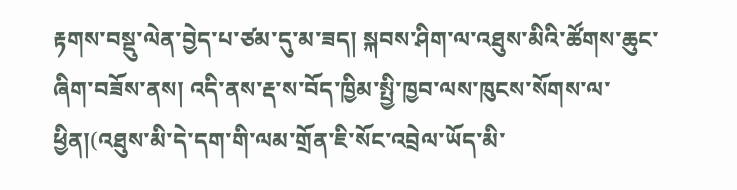རྟགས་བསྡུ་ལེན་བྱེད་པ་ཙམ་དུ་མ་ཟད། སྐབས་ཤིག་ལ་འཐུས་མིའི་ཚོགས་ཆུང་ཞིག་བཟོས་ནས། འདི་ནས་རྡ་ས་བོད་ཁྱིམ་སྤྱི་ཁྱབ་ལས་ཁུངས་སོགས་ལ་ཕྱིན།(འཐུས་མི་དེ་དག་གི་ལམ་གྲོན་ཇི་སོང་འབྲེལ་ཡོད་མི་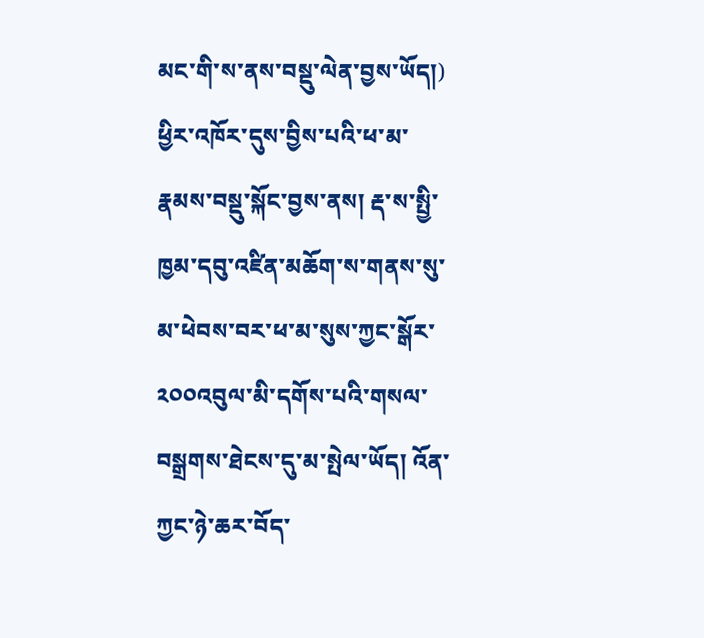མང་གི་ས་ནས་བསྡུ་ལེན་བྱས་ཡོད།) ཕྱིར་འཁོར་དུས་བྱིས་པའི་ཕ་མ་རྣམས་བསྡུ་སྐོང་བྱས་ནས། རྡ་ས་སྤྱི་ཁྱམ་དབུ་འཛིན་མཆོག་ས་གནས་སུ་མ་ཕེབས་བར་ཕ་མ་སུས་ཀྱང་སྒོར་༢༠༠འབུལ་མི་དགོས་པའི་གསལ་བསྒྲགས་ཐེངས་དུ་མ་སྤེལ་ཡོད། འོན་ཀྱང་ཉེ་ཆར་བོད་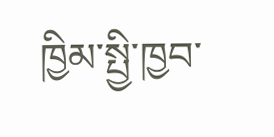ཁྱིམ་སྤྱི་ཁྱབ་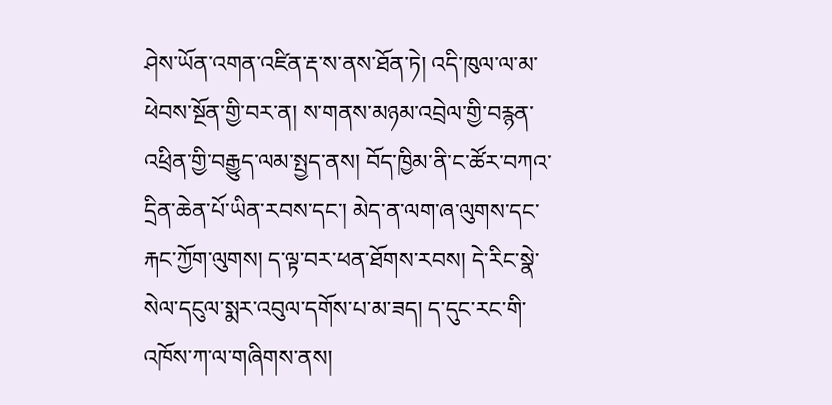ཤེས་ཡོན་འགན་འཛིན་རྡ་ས་ནས་ཐོན་ཏེ། འདི་ཁུལ་ལ་མ་ཕེབས་སྔོན་གྱི་བར་ན། ས་གནས་མཉམ་འབྲེལ་གྱི་བརྙན་འཕྲིན་གྱི་བརྒྱུད་ལམ་སྤྱད་ནས། བོད་ཁྱིམ་ནི་ང་ཚོར་བཀའ་དྲིན་ཆེན་པོ་ཡིན་རབས་དང་། མེད་ན་ལག་ཞ་ལུགས་དང་རྐང་ཀྱོག་ལུགས། ད་ལྟ་བར་ཕན་ཐོགས་རབས། དེ་རིང་སྣེ་སེལ་དངུལ་སྨར་འབུལ་དགོས་པ་མ་ཟད། ད་དུང་རང་གི་འཁོས་ཀ་ལ་གཞིགས་ནས།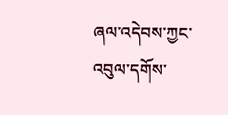ཞལ་འདེབས་ཀྱང་འབུལ་དགོས་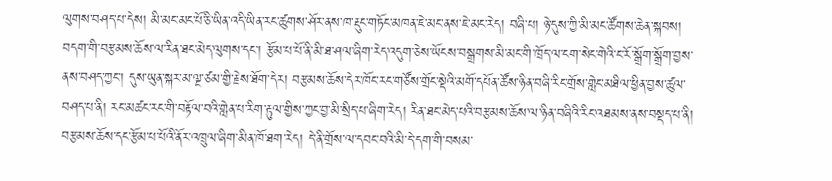ལུགས་བཤད་པ་དེས། མི་མང་མང་པོ་ཅི་ཡིན་འདི་ཡིན་རང་ཚུགས་ཤོར་ནས་ཁ་རྡུང་གཏོང་མཁན་ཇེ་མང་ནས་ཇེ་མང་རེད། བཞི་པ། ཉེ་དུས་ཀྱི་མི་མང་ཚོགས་ཆེན་སྐབས། བདག་གི་བརྩམས་ཆོས་ལ་རིན་ཐང་མེད་ལུགས་དང་། རྩོམ་པ་པོ་ནི་མི་ཐ་ཤལ་ཞིག་རེད་འདུག་ཅེས་ཡོངས་བསྒྲགས་མི་མང་གི་ཁྲོད་ལ་ངག་སེང་གེའི་ང་རོ་སྒྲོག་སྒྲོག་བྱས་ནས་བཤད་ཀྱང་། དུས་ཡུན་སྐར་མ་ལྔ་ཙམ་གྱི་རྗེས་ཐོག་དེར། བརྩམས་ཆོས་དེར་ཁོང་རང་གཙོས་གྲོང་སྡེའི་མགོ་དཔོན་ཚོས་ཉིན་བཞི་རིང་གྲོས་གླེང་མཐིལ་ཕྱིན་བྱས་ཚུལ་བཤད་པ་ནི། རང་མཚང་རང་གི་བརྟོལ་བའི་གླེན་པ་རིག་རྟུལ་གྱིས་ཀྱང་བྱ་མི་སྲིད་པ་ཞིག་རེད། རིན་ཐང་མེད་པའི་བརྩམས་ཆོས་ལ་ཉིན་བཞིའི་རིང་འཐམས་ནས་བསྡད་པ་ནི། བརྩམས་ཆོས་དང་རྩོམ་པ་པོའི་ནོར་འཁྲུལ་ཞིག་མིན་ཁོ་ཐག་རེད། དེ་ནི་གྲོས་ལ་དབང་བའི་མི་དེ་དག་གི་བསམ་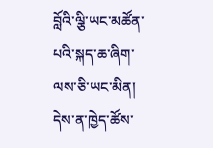བློའི་ལྕི་ཡང་མཚོན་པའི་སྐད་ཆ་ཞིག་ལས་ཅི་ཡང་མིན། དེས་ན་ཁྱེད་ཚོས་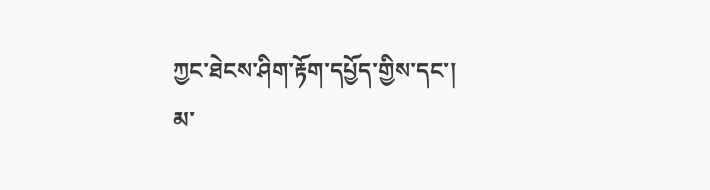ཀྱང་ཐེངས་ཤིག་རྟོག་དཔྱོད་གྱིས་དང་།
མ་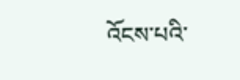འོངས་པའི་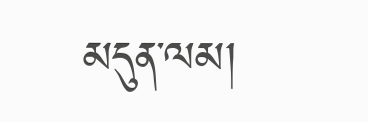མདུན་ལམ།